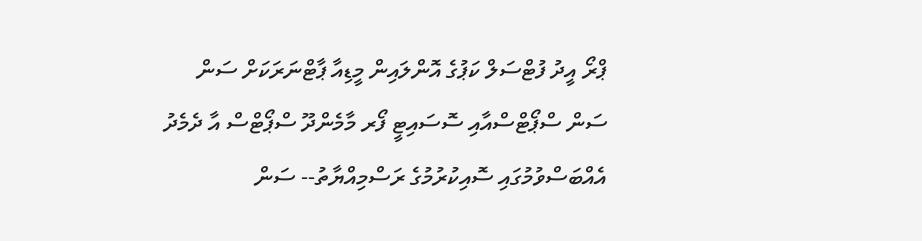ޕްރޯ އީދު ފުޓްސަލް ކަޕުގެ އޮންލައިން މީޑިއާ ޕާޓްނަރަކަށް ސަން
ސަން ސްޕޯޓްސްއާއި ސޮސައިޓީ ފޯރ މާމެންދޫ ސްޕޯޓްސް އާ ދެމެދު އެއްބަސްވުމުގައި ސޮއިކުރުމުގެ ރަސްމިއްޔާތު-- ސަން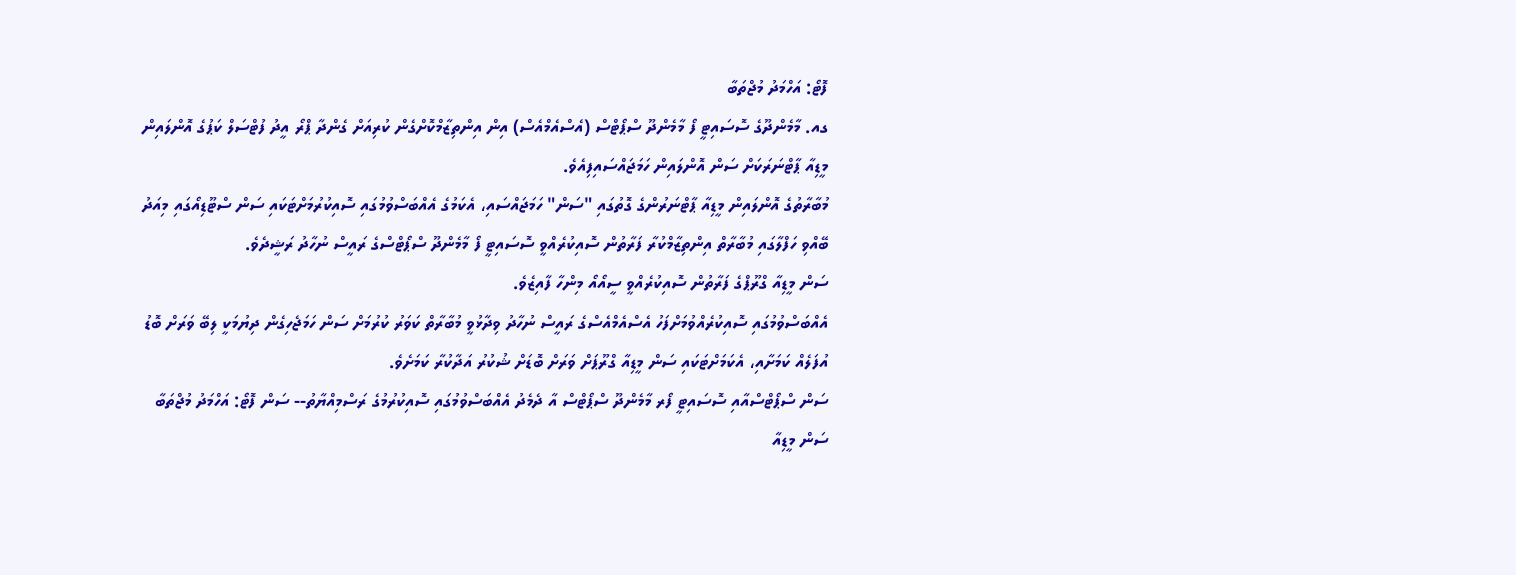ފޮޓޯ: އަހްމަދު މުޖްތަބާ
ގއ. މާމެންދޫގެ ސޮސައިޓީ ފޯ މާމެންދޫ ސްޕޯޓްސް (އެސްއެމްއެސް) އިން އިންތިޒާމްކޮށްގެން ކުރިއަށް ގެންދާ ޕްރޯ އީދު ފުޓްސަލް ކަޕުގެ އޮންލައިން މީޑިއާ ޕާޓްނަރަކަށް ސަން އޮންލައިން ހަމަޖައްސައިފިއެވެ.
މުބާރާތުގެ އޮންލައިން މީޑިއާ ޕާޓްނަރުންގެ ގޮތުގައި "ސަން" ހަމަޖައްސައި، އެކަމުގެ އެއްބަސްވުމުގައި ސޮއިކުރުމަށްޓަކައި ސަން ސްޓޫޑިއޯގައި މިއަދު ބޭއްވި ހަފްލާގައި މުބާރާތް އިންތިޒާމްކުރާ ފަރާތުން ސޮއިކުރެއްވީ ސޮސައިޓީ ފޯ މާމެންދޫ ސްޕޯޓްސްގެ ރައީސް ނުހާދު ރަޝީދެވެ.
ސަން މީޑިއާ ގްރޫޕްގެ ފަރާތުން ސޮއިކުރެއްވީ ސީއޯއޯ މިންހާ ފާއިޒެވެ.
އެއްބަސްވުމުގައި ސޮއިކުރެއްވުމަށްފަހު އެސްއެމްއެސްގެ ރައީސް ނުހާދު ވިދާޅުވީ މުބާރާތް ކަވަރު ކުރުމަށް ސަން ހަމަޖެހިގެން ދިޔުމަކީ ލިބޭ ވަރަށް ބޮޑު އުފަލެއް ކަމަށާއި، އެކަމަށްޓަކައި ސަން މީޑިއާ ގްރޫޕަށް ވަރަށް ބޮޑަށް ޝުކުރު އަދާކުރާ ކަމަށެވެ.
ސަން ސްޕޯޓްސްއާއި ސޮސައިޓީ ފޯރ މާމެންދޫ ސްޕޯޓްސް އާ ދެމެދު އެއްބަސްވުމުގައި ސޮއިކުރުމުގެ ރަސްމިއްޔާތު-- ސަން ފޮޓޯ: އަހްމަދު މުޖްތަބާ
ސަން މީޑިއާ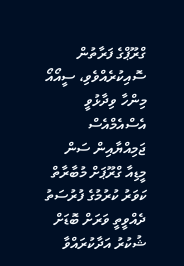ގްރޫޕްގެ ފަރާތުން ސޮއިކުރެއްވެވި، ސީއޯއޯ މިންހާ ވިދާޅުވީ އެސްއެމްއެސް ޖަމިއްޔާއިން ސަން މީޑިއާ ގްރޫޕަށް މުބާރާތް ކަވަރު ކުރުމުގެ ފުރުސަތު ދެއްވީތީ ވަރަށް ބޮޑަށް ޝުކުރު އަދާކުރައްވާ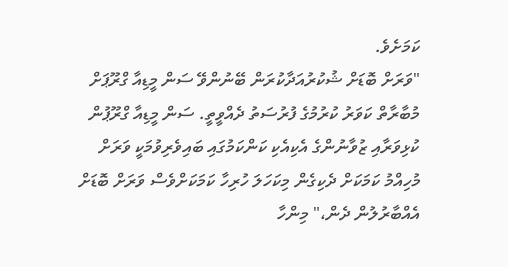ކަމަށެވެ.
"ވަރަށް ބޮޑަށް ޝުކުރުއަދާކުރަން ބޭނުންވޭ ސަން މީޑިއާ ގްރޫޕަށް މުބާރާތް ކަވަރު ކުރުމުގެ ފުރުސަތު ދެއްވީތީ. ސަން މީޑިއާ ގްރޫޕުން ކުޅިވަރާއި ޒުވާނުންގެ އެކިއެކި ކަންކަމުގައި ބައިވެރިވުމަކީ ވަރަށް މުހިއްމު ކަމަކަށް ދެކިގެން މިކަހަލަ ހުރިހާ ކަމަކަށްވެސް ވަރަށް ބޮޑަށް އެއްބާރުލުން ދެން،" މިންހާ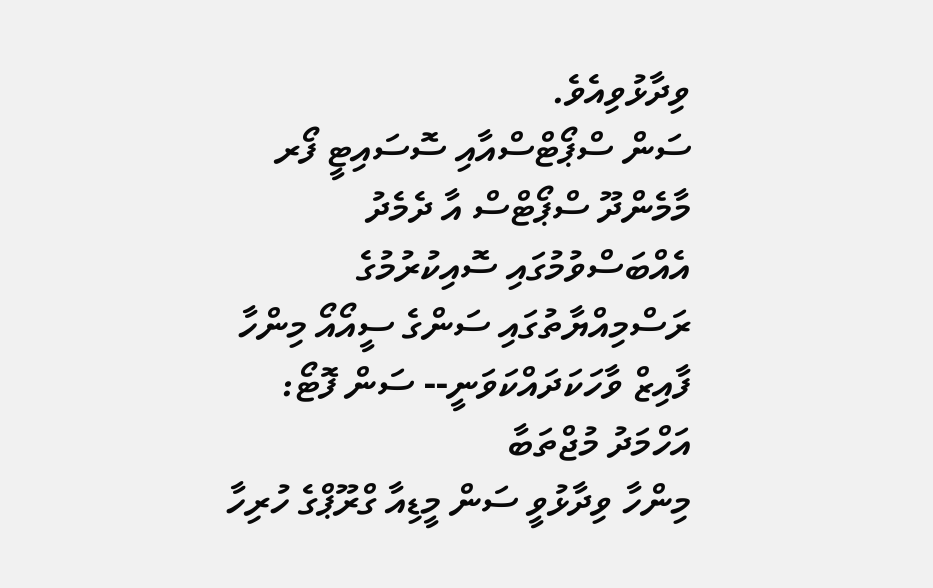ވިދާޅުވިއެވެ.
ސަން ސްޕޯޓްސްއާއި ސޮސައިޓީ ފޯރ މާމެންދޫ ސްޕޯޓްސް އާ ދެމެދު އެއްބަސްވުމުގައި ސޮއިކުރުމުގެ ރަސްމިއްޔާތުގައި ސަންގެ ސީއޯއޯ މިންހާ ފާއިޒް ވާހަކަދައްކަވަނީ-- ސަން ފޮޓޯ: އަހްމަދު މުޖްތަބާ
މިންހާ ވިދާޅުވީ ސަން މީޑިއާ ގްރޫޕްގެ ހުރިހާ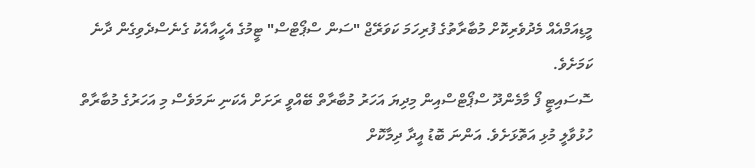މީޑިއަމްއެއް މެދުވެރިކޮށް މުބާރާތުގެ ފުރިހަމަ ކަވަރޭޖް "ސަން ސްޕޯޓްސް" ޓީމުގެ އެހީއާއެކު ގެނެސްދެވިގެން ދާނެ ކަމަށެވެ.
ސޮސައިޓީ ފޯ މާމެންދޫ ސްޕޯޓްސްއިން މިދިޔަ އަހަރު މުބާރާތް ބޭއްވީ ރަށަށް އެކަނި ނަމަވެސް މި އަހަރުގެ މުބާރާތް ހުޅުވާލީ މުޅި އަތޮޅަށެވެ. އަންނަ ބޮޑު އީދާ ދިމާކޮށް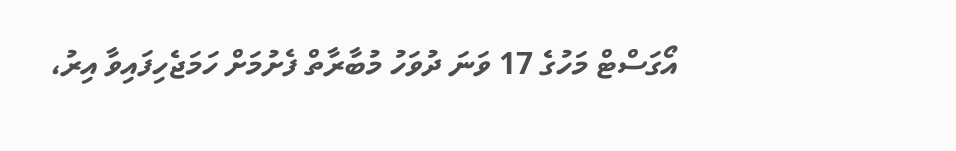އޯގަސްޓް މަހުގެ 17 ވަނަ ދުވަހު މުބާރާތް ފެށުމަށް ހަމަޖެހިފައިވާ އިރު،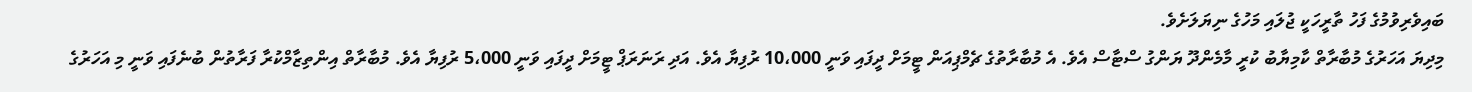ބައިވެރިވުމުގެ ފަހު ތާރީހަކީ ޖުލައި މަހުގެ ނިޔަލަށެވެ.
މިދިޔަ އަހަރުގެ މުބާރާތް ކާމިޔާބު ކުރީ މާމެންދޫ ޔަންގު ސްޓާސް އެވެ. އެ މުބާރާތުގެ ޗެމްޕިއަން ޓީމަށް ދީފައި ވަނީ 10،000 ރުފިޔާ އެވެ. އަދި ރަނަރަޕް ޓީމަށް ދީފައި ވަނީ 5،000 ރުފިޔާ އެވެ. މުބާރާތް އިންތިޒާމްކުރާ ފަރާތުން ބުނެފައި ވަނީ މި އަހަރުގެ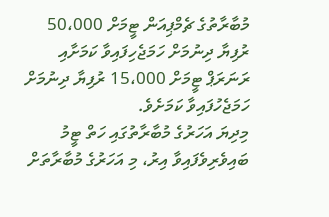މުބާރާތުގެ ޗެމްޕިއަން ޓީމަށް 50،000 ރުފިޔާ ދިނުމަށް ހަމަޖެހިފައިވާ ކަމަށާއި ރަނަރަޕް ޓީމަށް 15،000 ރުފިޔާ ދިނުމަށް ހަމަޖެހުފައިވާ ކަމަށެވެ.
މިދިޔަ އަހަރުގެ މުބާރާތުގައި ހަތް ޓީމު ބައިވެރިވެފައިވާ އިރު، މި އަހަރުގެ މުބާރާތަށް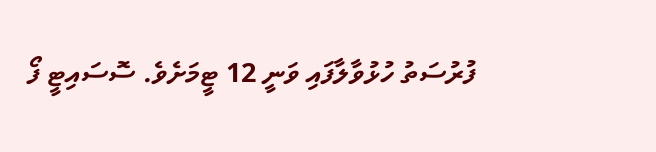ފުރުސަތު ހުޅުވާލާފައި ވަނީ 12 ޓީމަށެވެ. ސޮސައިޓީ ފޯ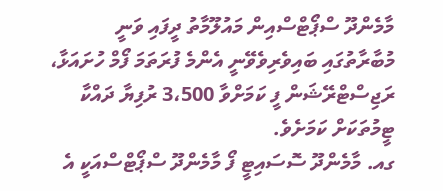މާމެންދޫ ސްޕޯޓްސްއިން މައުލޫމާތު ދީފައި ވަނީ މުބާރާތުގައި ބައިވެރިވެވޭނީ އެންމެ ފުރަތަމަ ފޯމް ހުށައަޅާ، ރަޖިސްޓްރޭޝަން ފީ ކަމަށްވާ 3،500 ރުފިޔާ ދައްކާ ޓީމުތަކަށް ކަމަށެވެ.
ގއ. މާމެންދޫ ސޮސައިޓީ ފޯ މާމެންދޫ ސްޕޯޓްސްއަކީ އެ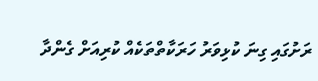ރަށުގައި ގިނަ ކުޅިވަރު ހަރަކާތްތަކެއް ކުރިއަށް ގެންދާ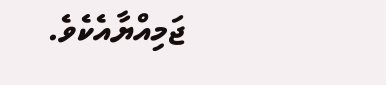ޖަމިއްޔާއެކެވެ.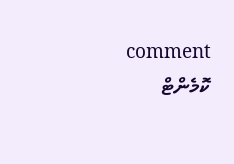comment ކޮމެންޓް